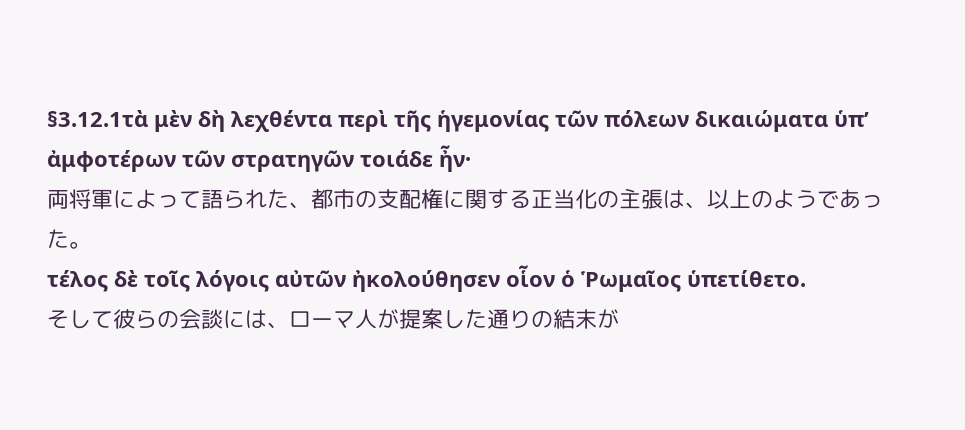§3.12.1τὰ μὲν δὴ λεχθέντα περὶ τῆς ἡγεμονίας τῶν πόλεων δικαιώματα ὑπʼ ἀμφοτέρων τῶν στρατηγῶν τοιάδε ἦν·
両将軍によって語られた、都市の支配権に関する正当化の主張は、以上のようであった。
τέλος δὲ τοῖς λόγοις αὐτῶν ἠκολούθησεν οἷον ὁ Ῥωμαῖος ὑπετίθετο.
そして彼らの会談には、ローマ人が提案した通りの結末が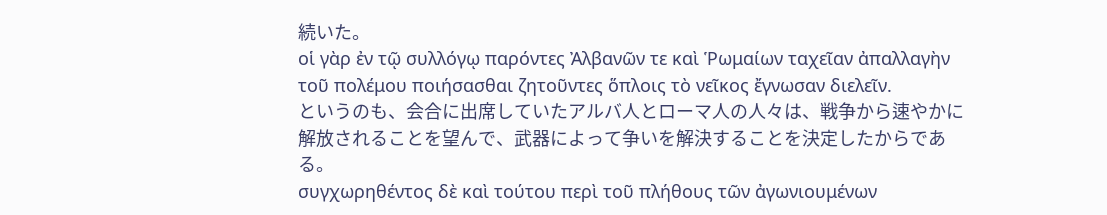続いた。
οἱ γὰρ ἐν τῷ συλλόγῳ παρόντες Ἀλβανῶν τε καὶ Ῥωμαίων ταχεῖαν ἀπαλλαγὴν τοῦ πολέμου ποιήσασθαι ζητοῦντες ὅπλοις τὸ νεῖκος ἔγνωσαν διελεῖν.
というのも、会合に出席していたアルバ人とローマ人の人々は、戦争から速やかに解放されることを望んで、武器によって争いを解決することを決定したからである。
συγχωρηθέντος δὲ καὶ τούτου περὶ τοῦ πλήθους τῶν ἀγωνιουμένων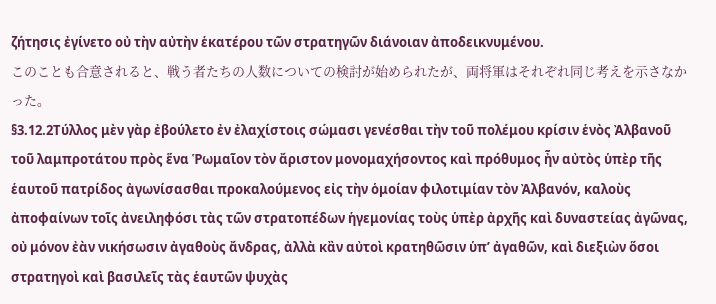ζήτησις ἐγίνετο οὐ τὴν αὐτὴν ἑκατέρου τῶν στρατηγῶν διάνοιαν ἀποδεικνυμένου.
このことも合意されると、戦う者たちの人数についての検討が始められたが、両将軍はそれぞれ同じ考えを示さなかった。
§3.12.2Τύλλος μὲν γὰρ ἐβούλετο ἐν ἐλαχίστοις σώμασι γενέσθαι τὴν τοῦ πολέμου κρίσιν ἑνὸς Ἀλβανοῦ τοῦ λαμπροτάτου πρὸς ἕνα Ῥωμαῖον τὸν ἄριστον μονομαχήσοντος καὶ πρόθυμος ἦν αὐτὸς ὑπὲρ τῆς ἑαυτοῦ πατρίδος ἀγωνίσασθαι προκαλούμενος εἰς τὴν ὁμοίαν φιλοτιμίαν τὸν Ἀλβανόν, καλοὺς ἀποφαίνων τοῖς ἀνειληφόσι τὰς τῶν στρατοπέδων ἡγεμονίας τοὺς ὑπὲρ ἀρχῆς καὶ δυναστείας ἀγῶνας, οὐ μόνον ἐὰν νικήσωσιν ἀγαθοὺς ἄνδρας, ἀλλὰ κἂν αὐτοὶ κρατηθῶσιν ὑπʼ ἀγαθῶν, καὶ διεξιὼν ὅσοι στρατηγοὶ καὶ βασιλεῖς τὰς ἑαυτῶν ψυχὰς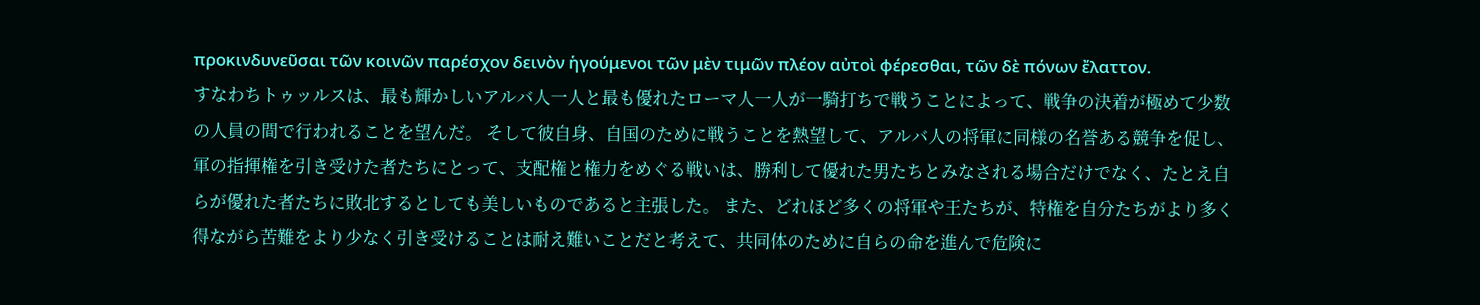προκινδυνεῦσαι τῶν κοινῶν παρέσχον δεινὸν ἡγούμενοι τῶν μὲν τιμῶν πλέον αὐτοὶ φέρεσθαι, τῶν δὲ πόνων ἔλαττον.
すなわちトゥッルスは、最も輝かしいアルバ人一人と最も優れたローマ人一人が一騎打ちで戦うことによって、戦争の決着が極めて少数の人員の間で行われることを望んだ。 そして彼自身、自国のために戦うことを熱望して、アルバ人の将軍に同様の名誉ある競争を促し、軍の指揮権を引き受けた者たちにとって、支配権と権力をめぐる戦いは、勝利して優れた男たちとみなされる場合だけでなく、たとえ自らが優れた者たちに敗北するとしても美しいものであると主張した。 また、どれほど多くの将軍や王たちが、特権を自分たちがより多く得ながら苦難をより少なく引き受けることは耐え難いことだと考えて、共同体のために自らの命を進んで危険に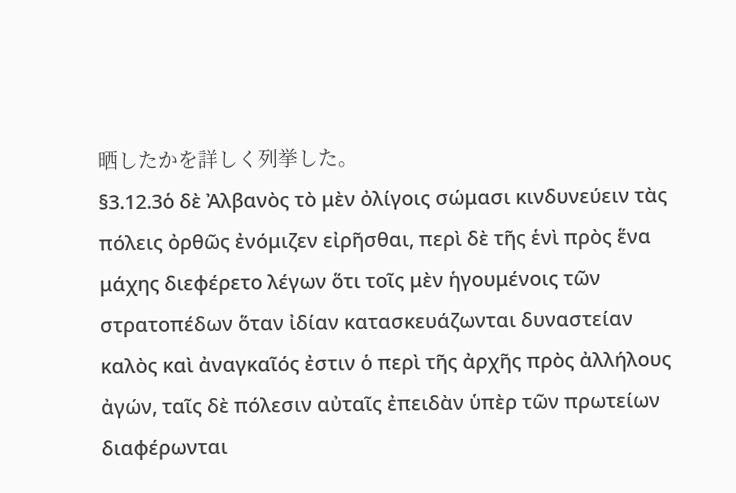晒したかを詳しく列挙した。
§3.12.3ὁ δὲ Ἀλβανὸς τὸ μὲν ὀλίγοις σώμασι κινδυνεύειν τὰς πόλεις ὀρθῶς ἐνόμιζεν εἰρῆσθαι, περὶ δὲ τῆς ἑνὶ πρὸς ἕνα μάχης διεφέρετο λέγων ὅτι τοῖς μὲν ἡγουμένοις τῶν στρατοπέδων ὅταν ἰδίαν κατασκευάζωνται δυναστείαν καλὸς καὶ ἀναγκαῖός ἐστιν ὁ περὶ τῆς ἀρχῆς πρὸς ἀλλήλους ἀγών, ταῖς δὲ πόλεσιν αὐταῖς ἐπειδὰν ὑπὲρ τῶν πρωτείων διαφέρωνται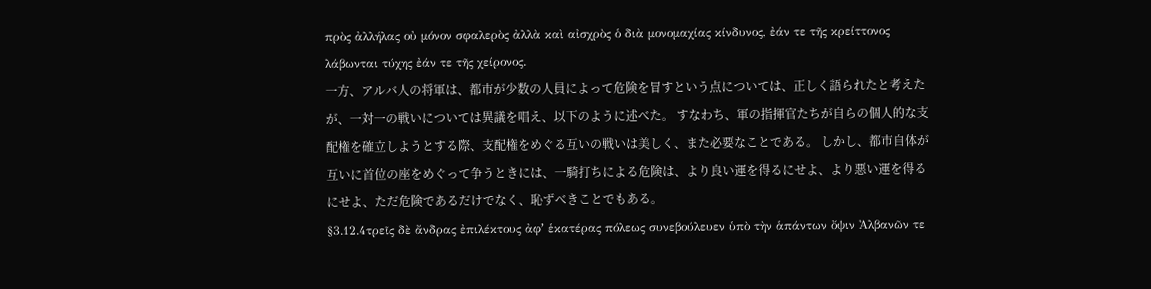πρὸς ἀλλήλας οὐ μόνον σφαλερὸς ἀλλὰ καὶ αἰσχρὸς ὁ διὰ μονομαχίας κίνδυνος, ἐάν τε τῆς κρείττονος λάβωνται τύχης ἐάν τε τῆς χείρονος.
一方、アルバ人の将軍は、都市が少数の人員によって危険を冒すという点については、正しく語られたと考えたが、一対一の戦いについては異議を唱え、以下のように述べた。 すなわち、軍の指揮官たちが自らの個人的な支配権を確立しようとする際、支配権をめぐる互いの戦いは美しく、また必要なことである。 しかし、都市自体が互いに首位の座をめぐって争うときには、一騎打ちによる危険は、より良い運を得るにせよ、より悪い運を得るにせよ、ただ危険であるだけでなく、恥ずべきことでもある。
§3.12.4τρεῖς δὲ ἄνδρας ἐπιλέκτους ἀφʼ ἑκατέρας πόλεως συνεβούλευεν ὑπὸ τὴν ἁπάντων ὄψιν Ἀλβανῶν τε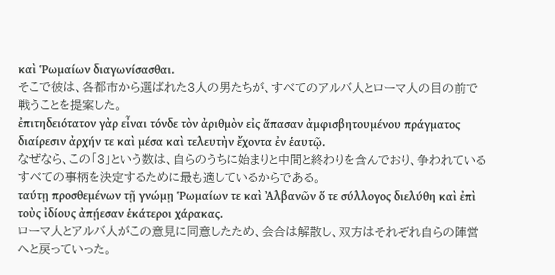καὶ Ῥωμαίων διαγωνίσασθαι.
そこで彼は、各都市から選ばれた3人の男たちが、すべてのアルバ人とローマ人の目の前で戦うことを提案した。
ἐπιτηδειότατον γὰρ εἶναι τόνδε τὸν ἀριθμὸν εἰς ἅπασαν ἀμφισβητουμένου πράγματος διαίρεσιν ἀρχήν τε καὶ μέσα καὶ τελευτὴν ἔχοντα ἐν ἑαυτῷ.
なぜなら、この「3」という数は、自らのうちに始まりと中間と終わりを含んでおり、争われているすべての事柄を決定するために最も適しているからである。
ταύτῃ προσθεμένων τῇ γνώμῃ Ῥωμαίων τε καὶ Ἀλβανῶν ὅ τε σύλλογος διελύθη καὶ ἐπὶ τοὺς ἰδίους ἀπῄεσαν ἑκάτεροι χάρακας.
ローマ人とアルバ人がこの意見に同意したため、会合は解散し、双方はそれぞれ自らの陣営へと戻っていった。